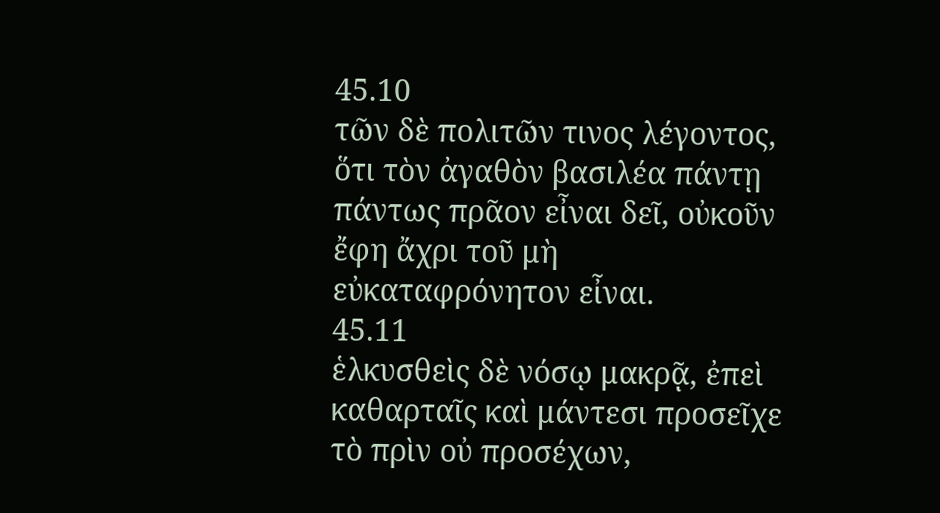45.10
τῶν δὲ πολιτῶν τινος λέγοντος, ὅτι τὸν ἀγαθὸν βασιλέα πάντῃ πάντως πρᾶον εἶναι δεῖ, οὐκοῦν ἔφη ἄχρι τοῦ μὴ εὐκαταφρόνητον εἶναι.
45.11
ἑλκυσθεὶς δὲ νόσῳ μακρᾷ, ἐπεὶ καθαρταῖς καὶ μάντεσι προσεῖχε τὸ πρὶν οὐ προσέχων,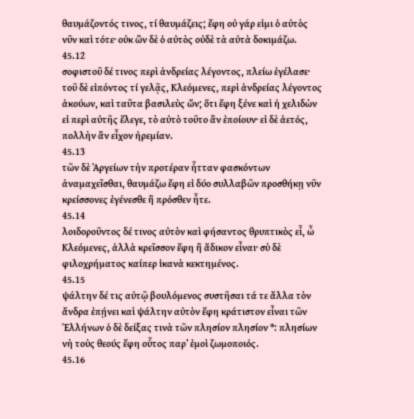θαυμάζοντός τινος, τί θαυμάζεις; ἔφη οὐ γάρ εἰμι ὁ αὐτὸς νῦν καὶ τότε· οὐκ ὢν δὲ ὁ αὐτὸς οὐδὲ τὰ αὐτὰ δοκιμάζω.
45.12
σοφιστοῦ δέ τινος περὶ ἀνδρείας λέγοντος, πλείω ἐγέλασε· τοῦ δὲ εἰπόντος τί γελᾷς, Κλεόμενες, περὶ ἀνδρείας λέγοντος ἀκούων, καὶ ταῦτα βασιλεὺς ὤν; ὅτι ἔφη ξένε καὶ ἡ χελιδὼν εἰ περὶ αὐτῆς ἔλεγε, τὸ αὐτὸ τοῦτο ἂν ἐποίουν· εἰ δὲ ἀετός, πολλὴν ἂν εἶχον ἠρεμίαν.
45.13
τῶν δὲ Ἀργείων τὴν προτέραν ἧτταν φασκόντων ἀναμαχεῖσθαι, θαυμάζω ἔφη εἰ δύο συλλαβῶν προσθήκῃ νῦν κρείσσονες ἐγένεσθε ἢ πρόσθεν ἦτε.
45.14
λοιδοροῦντος δέ τινος αὐτὸν καὶ φήσαντος θρυπτικὸς εἶ, ὦ Κλεόμενες, ἀλλὰ κρεῖσσον ἔφη ἢ ἄδικον εἶναι· σὺ δὲ φιλοχρήματος καίπερ ἱκανὰ κεκτημένος.
45.15
ψάλτην δέ τις αὐτῷ βουλόμενος συστῆσαι τά τε ἄλλα τὸν ἄνδρα ἐπῄνει καὶ ψάλτην αὐτὸν ἔφη κράτιστον εἶναι τῶν Ἑλλήνων ὁ δὲ δείξας τινὰ τῶν πλησίον πλησίον *: πλησίων νὴ τοὺς θεούς ἔφη οὗτος παρʼ ἐμοὶ ζωμοποιός.
45.16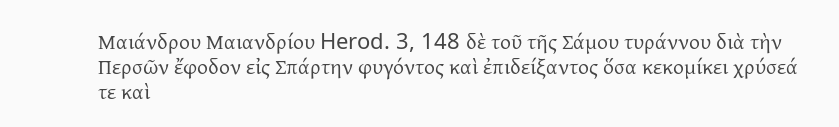Μαιάνδρου Μαιανδρίου Herod. 3, 148 δὲ τοῦ τῆς Σάμου τυράννου διὰ τὴν Περσῶν ἔφοδον εἰς Σπάρτην φυγόντος καὶ ἐπιδείξαντος ὅσα κεκομίκει χρύσεά τε καὶ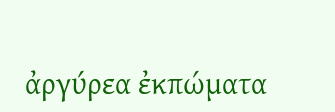ἀργύρεα ἐκπώματα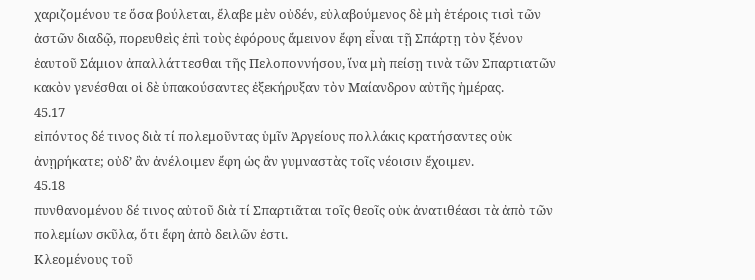χαριζομένου τε ὅσα βούλεται, ἔλαβε μὲν οὐδέν, εὐλαβούμενος δὲ μὴ ἑτέροις τισὶ τῶν ἀστῶν διαδῷ, πορευθεὶς ἐπὶ τοὺς ἐφόρους ἄμεινον ἔφη εἶναι τῇ Σπάρτῃ τὸν ξένον ἑαυτοῦ Σάμιον ἀπαλλάττεσθαι τῆς Πελοποννήσου, ἵνα μὴ πείσῃ τινὰ τῶν Σπαρτιατῶν κακὸν γενέσθαι οἱ δὲ ὑπακούσαντες ἐξεκήρυξαν τὸν Μαίανδρον αὐτῆς ἡμέρας.
45.17
εἰπόντος δέ τινος διὰ τί πολεμοῦντας ὑμῖν Ἀργείους πολλάκις κρατήσαντες οὐκ ἀνῃρήκατε; οὐδʼ ἂν ἀνέλοιμεν ἔφη ὡς ἂν γυμναστὰς τοῖς νέοισιν ἔχοιμεν.
45.18
πυνθανομένου δέ τινος αὐτοῦ διὰ τί Σπαρτιᾶται τοῖς θεοῖς οὐκ ἀνατιθέασι τὰ ἀπὸ τῶν πολεμίων σκῦλα, ὅτι ἔφη ἀπὸ δειλῶν ἐστι.
Κλεομένους τοῦ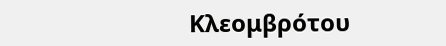Κλεομβρότου